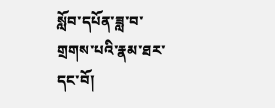སློབ་དཔོན་ཟླ་བ་གྲགས་པའི་རྣམ་ཐར་དང་བོ།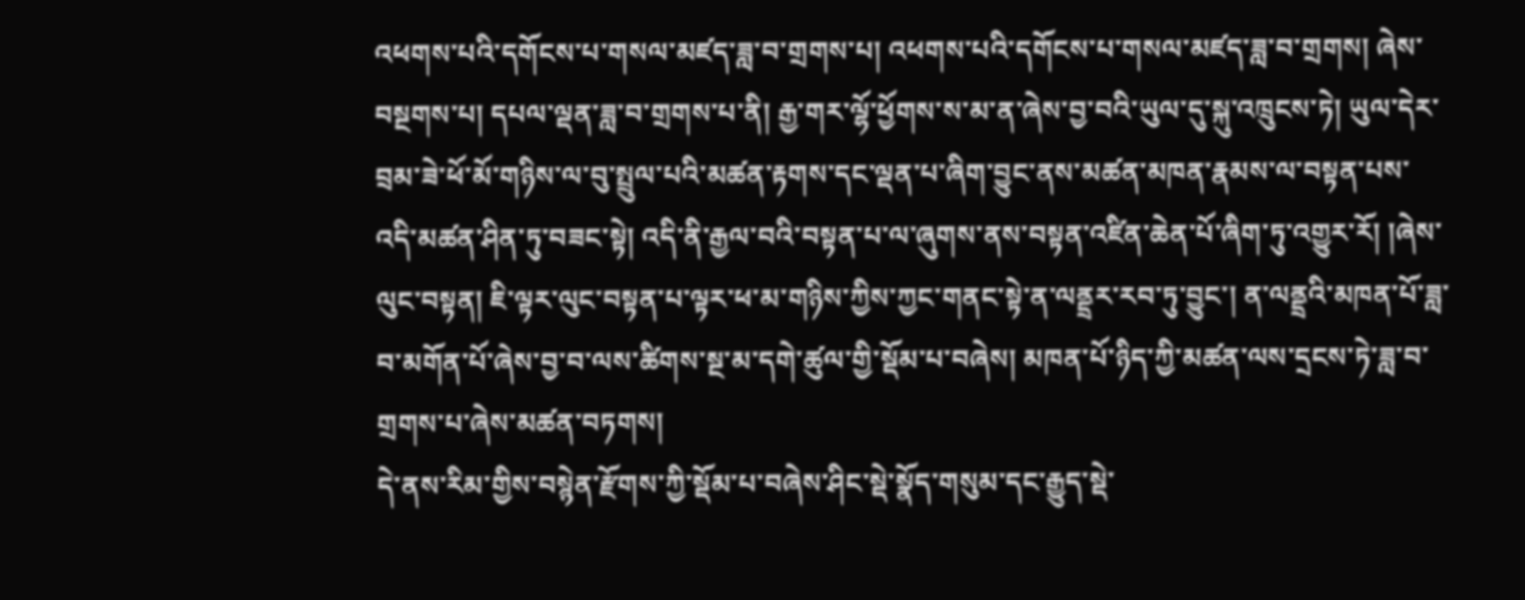འཕགས་པའི་དགོངས་པ་གསལ་མཛད་ཟླ་བ་གྲགས་པ། འཕགས་པའི་དགོངས་པ་གསལ་མཛད་ཟླ་བ་གྲགས། ཞེས་བསྔགས་པ། དཔལ་ལྡན་ཟླ་བ་གྲགས་པ་ནི། རྒྱ་གར་ལྷོ་ཕྱོགས་ས་མ་ན་ཞེས་བྱ་བའི་ཡུལ་དུ་སྐུ་འཁྲུངས་ཏེ། ཡུལ་དེར་བྲམ་ཟེ་ཕོ་མོ་གཉིས་ལ་བུ་སྤྲུལ་པའི་མཚན་རྟགས་དང་ལྡན་པ་ཞིག་བྱུང་ནས་མཚན་མཁན་རྣམས་ལ་བསྟན་པས་འདི་མཚན་ཤིན་ཏུ་བཟང་སྟེ། འདི་ནི་རྒྱལ་བའི་བསྟན་པ་ལ་ཞུགས་ནས་བསྟན་འཛིན་ཆེན་པོ་ཞིག་ཏུ་འགྱུར་རོ། །ཞེས་ལུང་བསྟན། ཇི་ལྟར་ལུང་བསྟན་པ་ལྟར་ཕ་མ་གཉིས་ཀྱིས་ཀྱང་གནང་སྟེ་ན་ལནྡྲར་རབ་ཏུ་བྱུང་། ན་ལནྡྲའི་མཁན་པོ་ཟླ་བ་མགོན་པོ་ཞེས་བྱ་བ་ལས་ཚིགས་སྔ་མ་དགེ་ཚུལ་གྱི་སྡོམ་པ་བཞེས། མཁན་པོ་ཉིད་ཀྱི་མཚན་ལས་དྲངས་ཏེ་ཟླ་བ་གྲགས་པ་ཞེས་མཚན་བཏགས།
དེ་ནས་རིམ་གྱིས་བསྙེན་རྫོགས་ཀྱི་སྡོམ་པ་བཞེས་ཤིང་སྡེ་སྣོད་གསུམ་དང་རྒྱུད་སྡེ་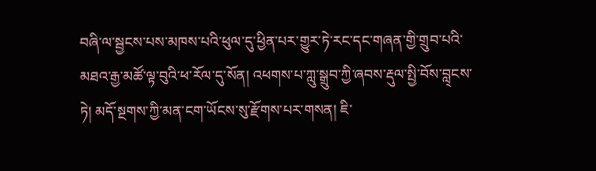བཞི་ལ་སྦྱངས་པས་མཁས་པའི་ཕུལ་དུ་ཕྱིན་པར་གྱུར་ཏེ་རང་དང་གཞན་གྱི་གྲུབ་པའི་མཐའ་རྒྱ་མཚོ་ལྟ་བུའི་ཕ་རོལ་དུ་སོན། འཕགས་པ་ཀླུ་སྒྲུབ་ཀྱི་ཞབས་རྡུལ་སྤྱི་བོས་བླ྄ངས་ཏེ། མདོ་སྔགས་ཀྱི་མན་ངག་ཡོངས་སུ་རྫོགས་པར་གསན། ཇི་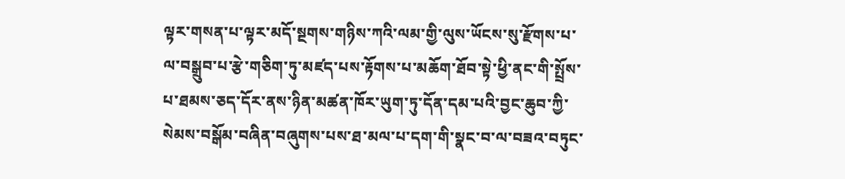ལྟར་གསན་པ་ལྟར་མདོ་སྔགས་གཉིས་ཀའི་ལམ་གྱི་ལུས་ཡོངས་སུ་རྫོགས་པ་ལ་བསྒྲུབ་པ་རྩེ་གཅིག་ཏུ་མཛད་པས་རྟོགས་པ་མཆོག་ཐོབ་སྟེ་ཕྱི་ནང་གི་སྤྲོས་པ་ཐམས་ཅད་དོར་ནས་ཉིན་མཚན་ཁོར་ཡུག་ཏུ་དོན་དམ་པའི་བྱང་ཆུབ་ཀྱི་སེམས་བསྒོམ་བཞིན་བཞུགས་པས་ཐ་མལ་པ་དག་གི་སྣང་བ་ལ་བཟའ་བཏུང་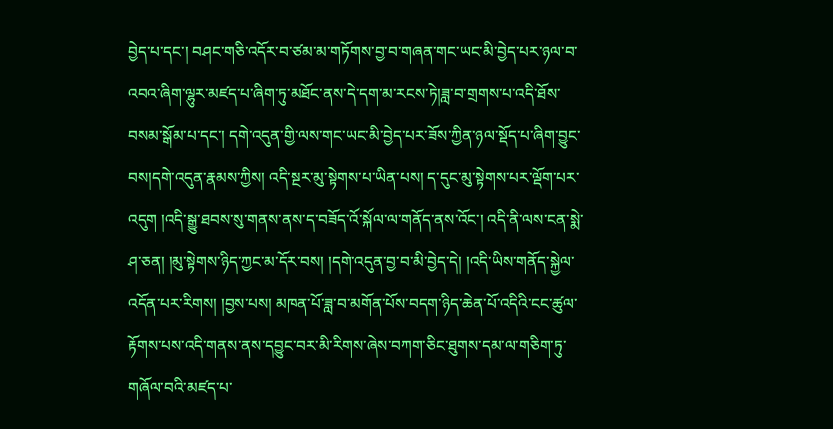བྱེད་པ་དང་། བཤང་གཅི་འདོར་བ་ཙམ་མ་གཏོགས་བྱ་བ་གཞན་གང་ཡང་མི་བྱེད་པར་ཉལ་བ་འབའ་ཞིག་ལྷུར་མཛད་པ་ཞིག་ཏུ་མཐོང་ནས་དེ་དག་མ་རངས་ཏེ།ཟླ་བ་གྲགས་པ་འདི་ཐོས་བསམ་སྒོམ་པ་དང་། དགེ་འདུན་གྱི་ལས་གང་ཡང་མི་བྱེད་པར་ཟོས་ཀྱིན་ཉལ་སྡོད་པ་ཞིག་བྱུང་བས།དགེ་འདུན་རྣམས་ཀྱིས། འདི་སྔར་མུ་སྟེགས་པ་ཡིན་པས། ད་དུང་མུ་སྟེགས་པར་ལྡོག་པར་འདུག །འདི་སྒྱུ་ཐབས་སུ་གནས་ནས་ད་བཟོད་འོ་སྐོལ་ལ་གནོད་ནས་འོང་། འདི་ནི་ལས་ངན་སྨེ་ཤ་ཅན། །མུ་སྟེགས་ཉིད་ཀྱང་མ་དོར་བས། །དགེ་འདུན་བྱ་བ་མི་བྱེད་དེ། །འདི་ཡིས་གནོད་སྐྱེལ་འདོན་པར་རིགས། །བྱས་པས། མཁན་པོ་ཟླ་བ་མགོན་པོས་བདག་ཉིད་ཆེན་པོ་འདིའི་ངང་ཚུལ་རྟོགས་པས་འདི་གནས་ནས་དབྱུང་བར་མི་རིགས་ཞེས་བཀག་ཅིང་ཐུགས་དམ་ལ་གཅིག་ཏུ་གཞོལ་བའི་མཛད་པ་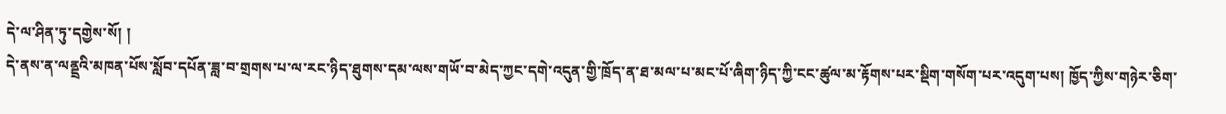དེ་ལ་ཤིན་ཏུ་དགྱེས་སོ། །
དེ་ནས་ན་ལནྡྲའི་མཁན་པོས་སློབ་དཔོན་ཟླ་བ་གྲགས་པ་ལ་རང་ཉིད་ཐུགས་དམ་ལས་གཡོ་བ་མེད་ཀྱང་དགེ་འདུན་གྱི་ཁྲོད་ན་ཐ་མལ་པ་མང་པོ་ཞིག་ཉིད་ཀྱི་ངང་ཚུལ་མ་རྟོགས་པར་སྡིག་གསོག་པར་འདུག་པས། ཁྱོད་ཀྱིས་གཉེར་ཅིག་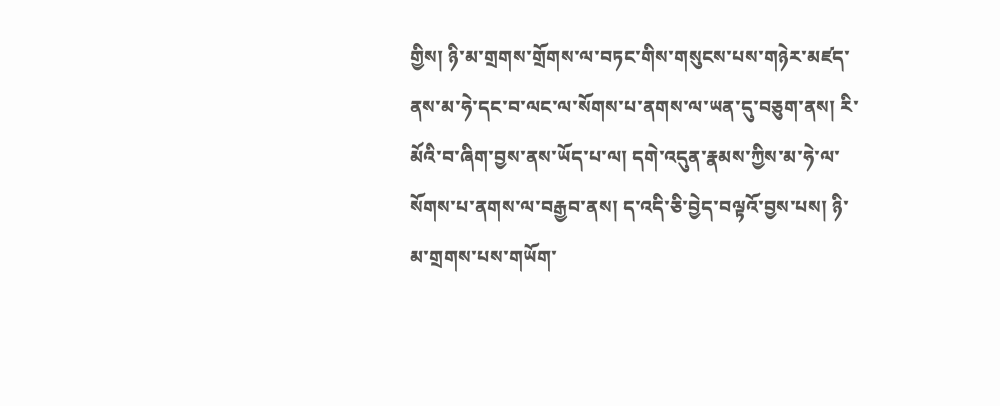གྱིས། ཉི་མ་གྲགས་གྲོགས་ལ་བཏང་གིས་གསུངས་པས་གཉེར་མཛད་ནས་མ་ཧེ་དང་བ་ལང་ལ་སོགས་པ་ནགས་ལ་ཡན་དུ་བཅུག་ནས། རི་མོའི་བ་ཞིག་བྱས་ནས་ཡོད་པ་ལ། དགེ་འདུན་རྣམས་ཀྱིས་མ་ཧེ་ལ་སོགས་པ་ནགས་ལ་བརྒྱབ་ནས། ད་འདི་ཅི་བྱེད་བལྟའོ་བྱས་པས། ཉི་མ་གྲགས་པས་གཡོག་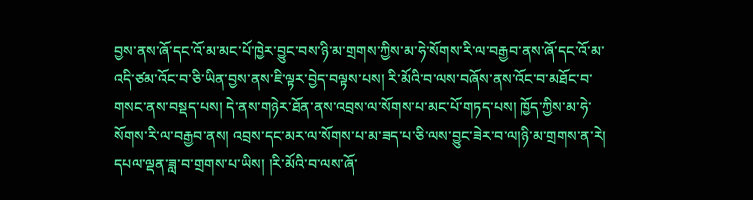བྱས་ནས་ཞོ་དང་འོ་མ་མང་པོ་ཁྱེར་བྱུང་བས་ཉི་མ་གྲགས་ཀྱིས་མ་ཧེ་སོགས་རི་ལ་བརྒྱབ་ནས་ཞོ་དང་འོ་མ་འདི་ཙམ་འོང་བ་ཅི་ཡིན་བྱས་ནས་ཇི་ལྟར་བྱེད་བལྟས་པས། རི་མོའི་བ་ལས་བཞོས་ནས་འོང་བ་མཐོང་བ་གསང་ནས་བསྡད་པས། དེ་ནས་གཉེར་ཐོན་ནས་འབྲས་ལ་སོགས་པ་མང་པོ་གཏད་པས། ཁྱོད་ཀྱིས་མ་ཧེ་སོགས་རི་ལ་བརྒྱབ་ནས། འབྲས་དང་མར་ལ་སོགས་པ་མ་ཟད་པ་ཅི་ལས་བྱུང་ཟེར་བ་ལ།ཉི་མ་གྲགས་ན་རེ། དཔལ་ལྡན་ཟླ་བ་གྲགས་པ་ཡིས། །རི་མོའི་བ་ལས་ཞོ་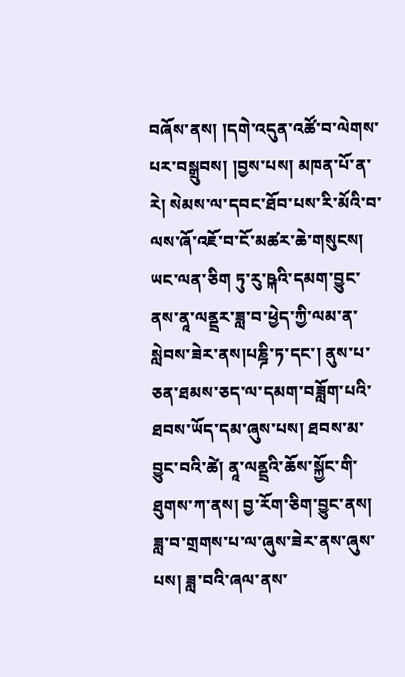བཞོས་ནས། །དགེ་འདུན་འཚོ་བ་ལེགས་པར་བསྒྲུབས། །བྱས་པས། མཁན་པོ་ན་རེ། སེམས་ལ་དབང་ཐོབ་པས་རི་མོའི་བ་ལས་ཞོ་འཇོ་བ་ངོ་མཚར་ཆེ་གསུངས། ཡང་ལན་ཅིག ཏུ་རུ་ཥྐའི་དམག་བྱུང་ནས་ནཱ་ལནྡྲར་ཟླ་བ་ཕྱེད་ཀྱི་ལམ་ན་སླེབས་ཟེར་ནས།པཎྜི་ཏ་དང་། ནུས་པ་ཅན་ཐམས་ཅད་ལ་དམག་བཟློག་པའི་ཐབས་ཡོད་དམ་ཞུས་པས། ཐབས་མ་བྱུང་བའི་ཚེ། ནཱ་ལནྡྲའི་ཆོས་སྐྱོང་གི་ཐུགས་ཀ་ནས། བྱ་རོག་ཅིག་བྱུང་ནས། ཟླ་བ་གྲགས་པ་ལ་ཞུས་ཟེར་ནས་ཞུས་པས། ཟླ་བའི་ཞལ་ནས་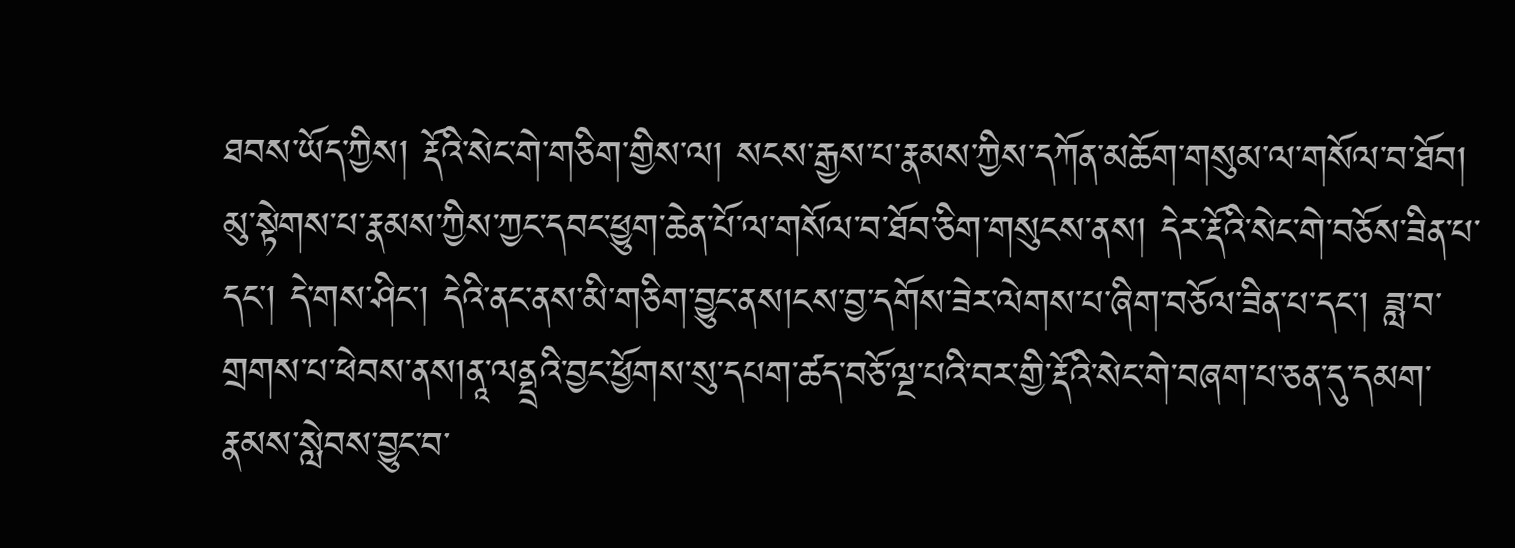ཐབས་ཡོད་ཀྱིས། རྡོའི་སེང་གེ་གཅིག་གྱིས་ལ། སངས་རྒྱས་པ་རྣམས་ཀྱིས་དཀོན་མཆོག་གསུམ་ལ་གསོལ་བ་ཐོབ། མུ་སྟེགས་པ་རྣམས་ཀྱིས་ཀྱང་དབང་ཕྱུག་ཆེན་པོ་ལ་གསོལ་བ་ཐོབ་ཅིག་གསུངས་ནས། དེར་རྡོའི་སེང་གེ་བཅོས་ཟིན་པ་དང་། དེ་གས་ཤིང་། དེའི་ནང་ནས་མི་གཅིག་བྱུང་ནས།ངས་བྱ་དགོས་ཟེར་ལེགས་པ་ཞིག་བཅོལ་ཟིན་པ་དང་། ཟླ་བ་གྲགས་པ་ཕེབས་ནས།ནཱ་ལནྡྲའི་བྱང་ཕྱོགས་སུ་དཔག་ཚད་བཅོ་ལྔ་པའི་བར་གྱི་རྡོའི་སེང་གེ་བཞག་པ་ཅན་དུ་དམག་རྣམས་སླེབས་བྱུང་བ་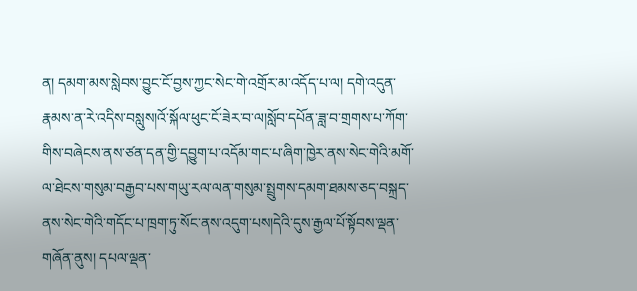ན། དམག་མས་སླེབས་བྱུང་ངོ་བྱས་ཀྱང་སེང་གེ་འགྲོར་མ་འདོད་པ་ལ། དགེ་འདུན་རྣམས་ན་རེ་འདིས་བསླུས།འོ་སྐོལ་ཕུང་ངོ་ཟེར་བ་ལ།སློབ་དཔོན་ཟླ་བ་གྲགས་པ་ཀོག་གིས་བཞེངས་ནས་ཙན་དན་གྱི་དབྱུག་པ་འདོམ་གང་པ་ཞིག་ཁྱེར་ནས་སེང་གེའི་མགོ་ལ་ཐེངས་གསུམ་བརྒྱབ་པས་གཡུ་རལ་ལན་གསུམ་སྤྲུགས་དམག་ཐམས་ཅད་བསྐྲད་ནས་སེང་གེའི་གདོང་པ་ཁྲག་ཏུ་སོང་ནས་འདུག་པས།དེའི་དུས་རྒྱལ་པོ་སྟོབས་ལྡན་གཞོན་ནུས། དཔལ་ལྡན་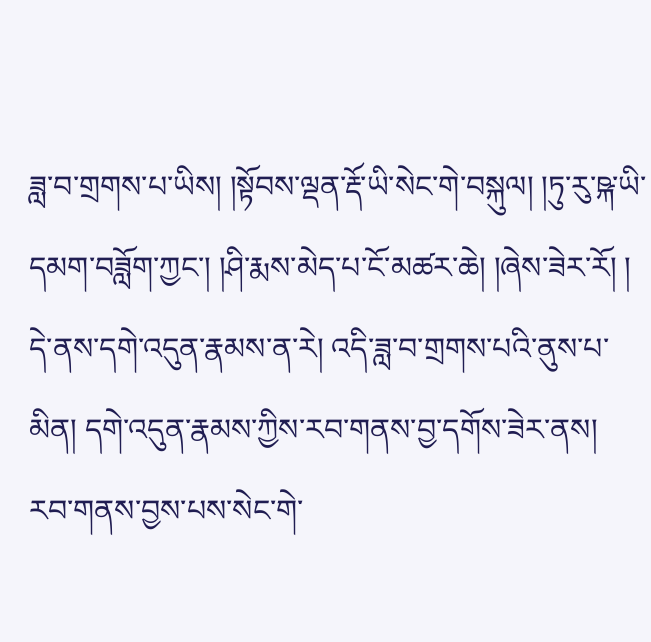ཟླ་བ་གྲགས་པ་ཡིས། །སྟོབས་ལྡན་རྡོ་ཡི་སེང་གེ་བསྐུལ། །ཏུ་རུ་ཥྐ་ཡི་དམག་བཟློག་ཀྱང་། །ཤི་རྨས་མེད་པ་ངོ་མཚར་ཆེ། །ཞེས་ཟེར་རོ། །
དེ་ནས་དགེ་འདུན་རྣམས་ན་རེ། འདི་ཟླ་བ་གྲགས་པའི་ནུས་པ་མིན། དགེ་འདུན་རྣམས་ཀྱིས་རབ་གནས་བྱ་དགོས་ཟེར་ནས། རབ་གནས་བྱས་པས་སེང་གེ་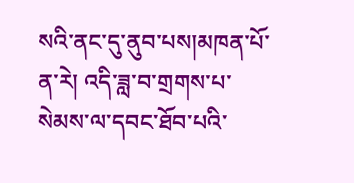སའི་ནང་དུ་ནུབ་པས།མཁན་པོ་ན་རེ། འདི་ཟླ་བ་གྲགས་པ་སེམས་ལ་དབང་ཐོབ་པའི་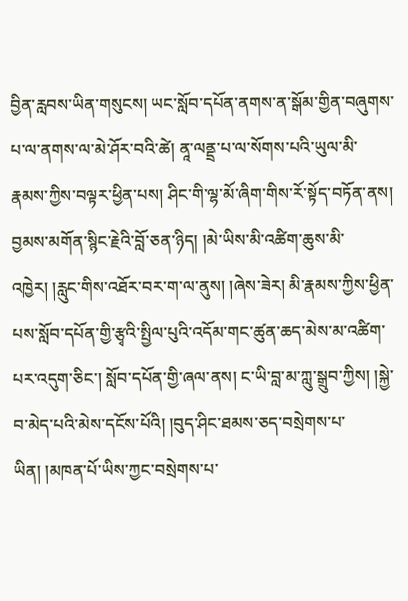བྱིན་རླབས་ཡིན་གསུངས། ཡང་སློབ་དཔོན་ནགས་ན་སྒོམ་གྱིན་བཞུགས་པ་ལ་ནགས་ལ་མེ་ཤོར་བའི་ཚེ། ནཱ་ལནྡྲ་པ་ལ་སོགས་པའི་ཡུལ་མི་རྣམས་ཀྱིས་བལྟར་ཕྱིན་པས། ཤིང་གི་ལྷ་མོ་ཞིག་གིས་རོ་སྟོད་བཏོན་ནས། བྱམས་མགོན་སྙིང་རྗེའི་བློ་ཅན་ཉིད། །མེ་ཡིས་མི་འཚིག་ཆུས་མི་འཁྱེར། །རླུང་གིས་འཐོར་བར་ག་ལ་ནུས། །ཞེས་ཟེར། མི་རྣམས་ཀྱིས་ཕྱིན་པས་སློབ་དཔོན་གྱི་རྩྭའི་སྤྱིལ་པུའི་འདོམ་གང་ཚུན་ཆད་མེས་མ་འཚིག་པར་འདུག་ཅིང་། སློབ་དཔོན་གྱི་ཞལ་ནས། ང་ཡི་བླ་མ་ཀླུ་སྒྲུབ་ཀྱིས། །སྐྱེ་བ་མེད་པའི་མེས་དངོས་པོའི། །བུད་ཤིང་ཐམས་ཅད་བསྲེགས་པ་ཡིན། །མཁན་པོ་ཡིས་ཀྱང་བསྲེགས་པ་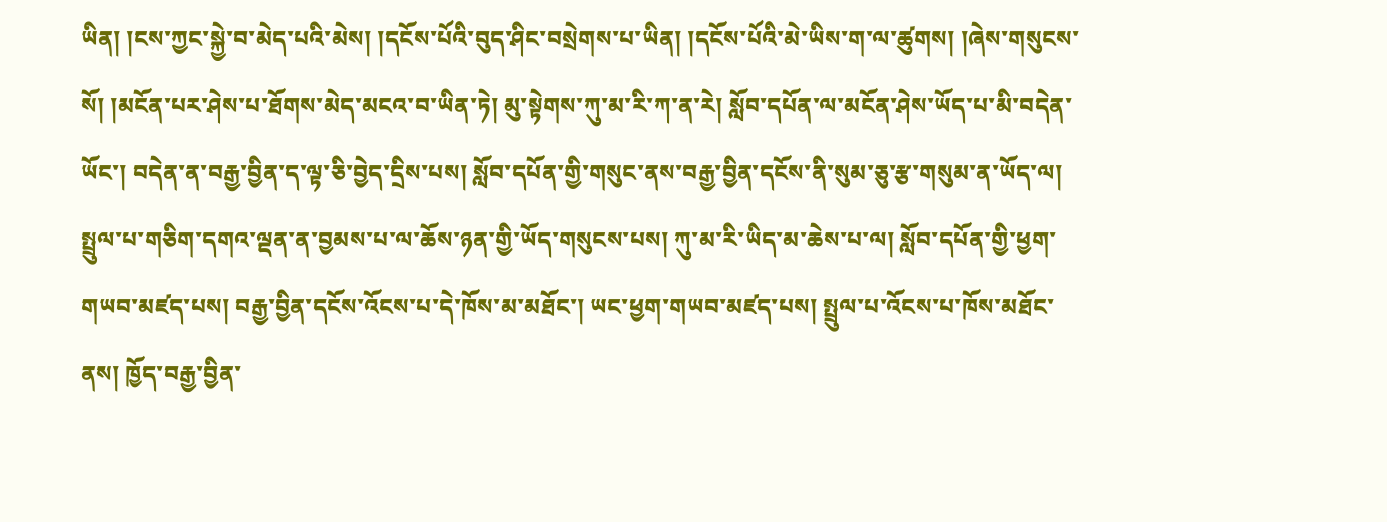ཡིན། །ངས་ཀྱང་སྐྱེ་བ་མེད་པའི་མེས། །དངོས་པོའི་བུད་ཤིང་བསྲེགས་པ་ཡིན། །དངོས་པོའི་མེ་ཡིས་ག་ལ་ཚུགས། །ཞེས་གསུངས་སོ། །མངོན་པར་ཤེས་པ་ཐོགས་མེད་མངའ་བ་ཡིན་ཏེ། མུ་སྟེགས་ཀུ་མ་རི་ཀ་ན་རེ། སློབ་དཔོན་ལ་མངོན་ཤེས་ཡོད་པ་མི་བདེན་ཡོང་། བདེན་ན་བརྒྱ་བྱིན་ད་ལྟ་ཅི་བྱེད་དྲིས་པས། སློབ་དཔོན་གྱི་གསུང་ནས་བརྒྱ་བྱིན་དངོས་ནི་སུམ་ཅུ་རྩ་གསུམ་ན་ཡོད་ལ། སྤྲུལ་པ་གཅིག་དགའ་ལྡན་ན་བྱམས་པ་ལ་ཆོས་ཉན་གྱི་ཡོད་གསུངས་པས། ཀུ་མ་རི་ཡིད་མ་ཆེས་པ་ལ། སློབ་དཔོན་གྱི་ཕྱག་གཡབ་མཛད་པས། བརྒྱ་བྱིན་དངོས་འོངས་པ་དེ་ཁོས་མ་མཐོང་། ཡང་ཕྱག་གཡབ་མཛད་པས། སྤྲུལ་པ་འོངས་པ་ཁོས་མཐོང་ནས། ཁྱོད་བརྒྱ་བྱིན་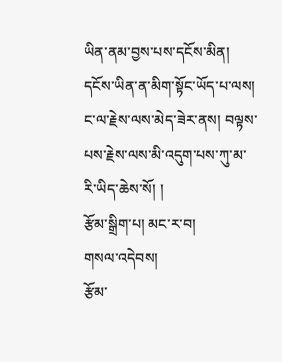ཡིན་ནམ་བྱས་པས་དངོས་མིན། དངོས་ཡིན་ན་མིག་སྟོང་ཡོད་པ་ལས། ང་ལ་རྗེས་ལས་མེད་ཟེར་ནས། བལྟས་པས་རྗེས་ལས་མི་འདུག་པས་ཀུ་མ་རི་ཡིད་ཆེས་སོ། །
རྩོམ་སྒྲིག་པ། མང་ར་བ།
གསལ་འདེབས།
རྩོམ་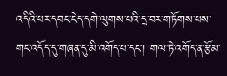འདིའི་པར་དབང་ངེད་དགེ་ལུགས་པའི་དྲ་བར་གཏོགས་པས་གང་འདོད་དུ་གཞན་དུ་མི་འགོད་པ་དང་། གལ་ཏེ་འགོད་ན་རྩོམ་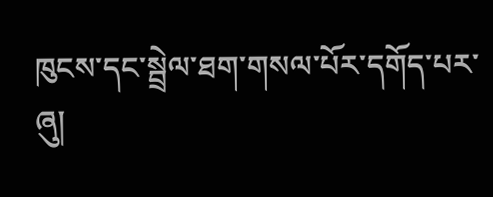ཁུངས་དང་སྦྲེལ་ཐག་གསལ་པོར་དགོད་པར་ཞུ།